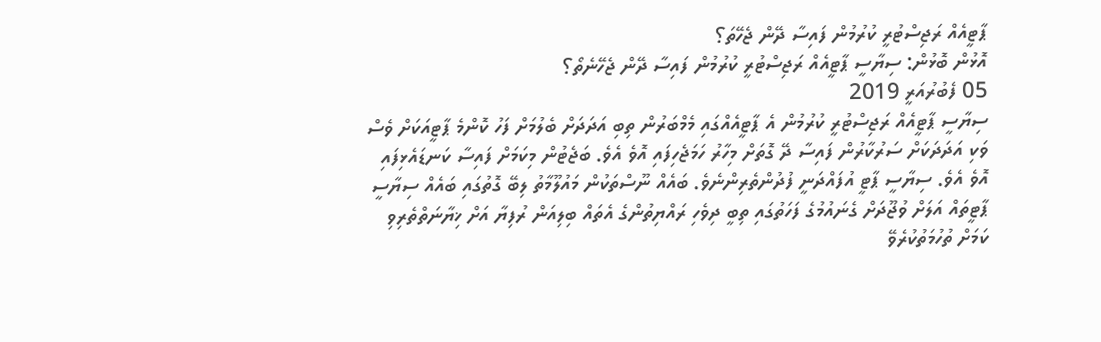ޕާޓީއެއް ރަޖިސްޓުރީ ކުރުމުން ފައިސާ ދޭން ޖެހޭތަ؟
އޮޅުން ބޮޅުން: ސިޔާސީ ޕާޓީއެއް ރަޖިސްޓުރީ ކުރުމުން ފައިސާ ދޭން ޖެހޭނެތޯ؟
05 ފެބުރުއަރީ 2019
ސިޔާސީ ޕާޓީއެއް ރަޖިސްޓުރީ ކުރުމުން އެ ޕާޓީއެއްގައި މެމްބަރުން ތިބި އަދަދަށް ބެލުމަށް ފަހު ކޮންމެ ޕާޓީއަކަށް ވެސް ވަކި އަދަދަކަށް ސަރުކާރުން ފައިސާ ދޭ ގޮތަށް މިހާރު ހަމަޖެހިފައި އޮވެ އެވެ. ބަޖެޓުން މިކަމަށް ފައިސާ ކަނޑައެޅިފައި އޮވެ އެވެ. ސިޔާސީ ޕާޓީ އުފައްދަނީ ފުދުންތެރިންނެވެ. ބައެއް ނޫސްތަކުން މައުލޫމާތު ލިބޭ ގޮތުގައި ބައެއް ސިޔާސީ ޕާޓީތައް އަލަށް ވުޖޫދަށް ގެނައުމުގެ ފަހަތުގައި ތިބީ ދިވެހި ރައްޔިތުންގެ އެތައް ބިލިއަން ރުފިޔާ އަށް ޚިޔާނަތްތެރިވި ކަމަށް ތުހުމަތުކުރެވޭ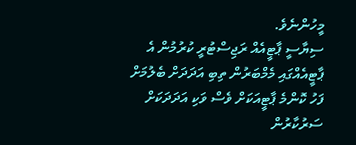މީހުންނެވެ.
ސިޔާސީ ޕާޓީއެއް ރަޖިސްޓުރީ ކުރުމުން އެ ޕާޓީއެއްގައި މެމްބަރުން ތިބި އަދަދަށް ބެލުމަށް ފަހު ކޮންމެ ޕާޓީއަކަށް ވެސް ވަކި އަދަދަކަށް ސަރުކާރުން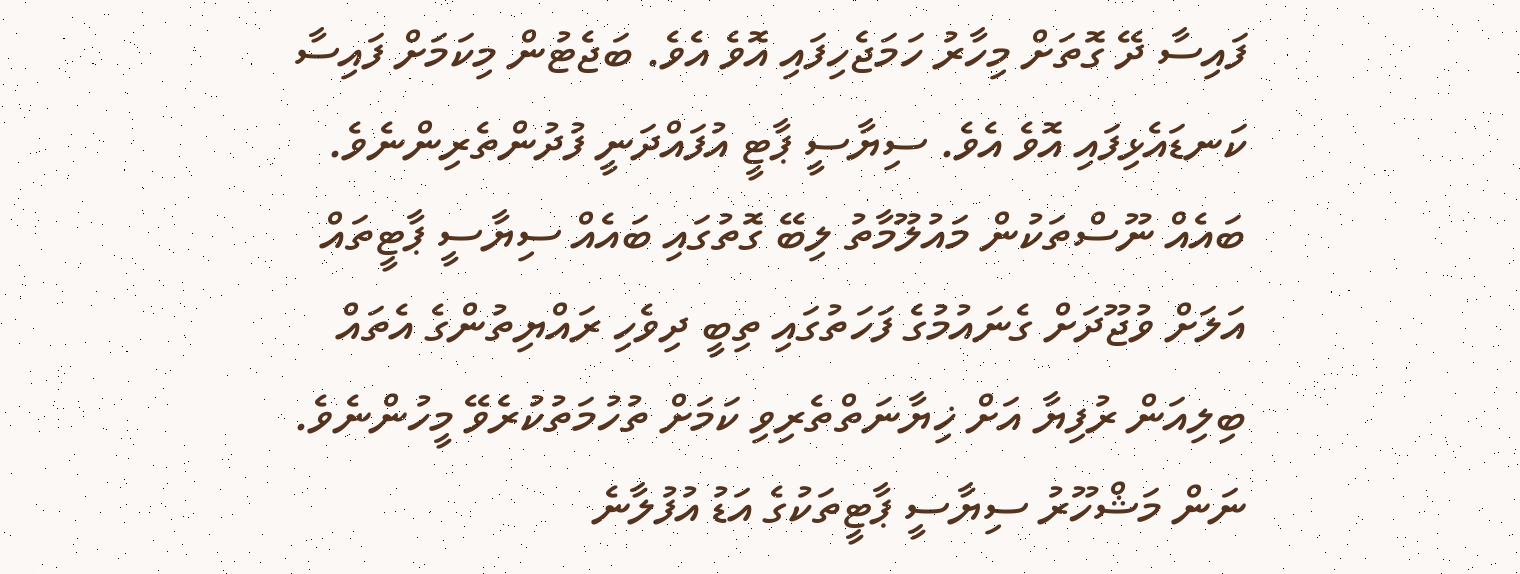ފައިސާ ދޭ ގޮތަށް މިހާރު ހަމަޖެހިފައި އޮވެ އެވެ. ބަޖެޓުން މިކަމަށް ފައިސާ ކަނޑައެޅިފައި އޮވެ އެވެ. ސިޔާސީ ޕާޓީ އުފައްދަނީ ފުދުންތެރިންނެވެ. ބައެއް ނޫސްތަކުން މައުލޫމާތު ލިބޭ ގޮތުގައި ބައެއް ސިޔާސީ ޕާޓީތައް އަލަށް ވުޖޫދަށް ގެނައުމުގެ ފަހަތުގައި ތިބީ ދިވެހި ރައްޔިތުންގެ އެތައް ބިލިއަން ރުފިޔާ އަށް ޚިޔާނަތްތެރިވި ކަމަށް ތުހުމަތުކުރެވޭ މީހުންނެވެ.
ނަން މަޝްހޫރު ސިޔާސީ ޕާޓީތަކުގެ އަޑު އުފުލާނެ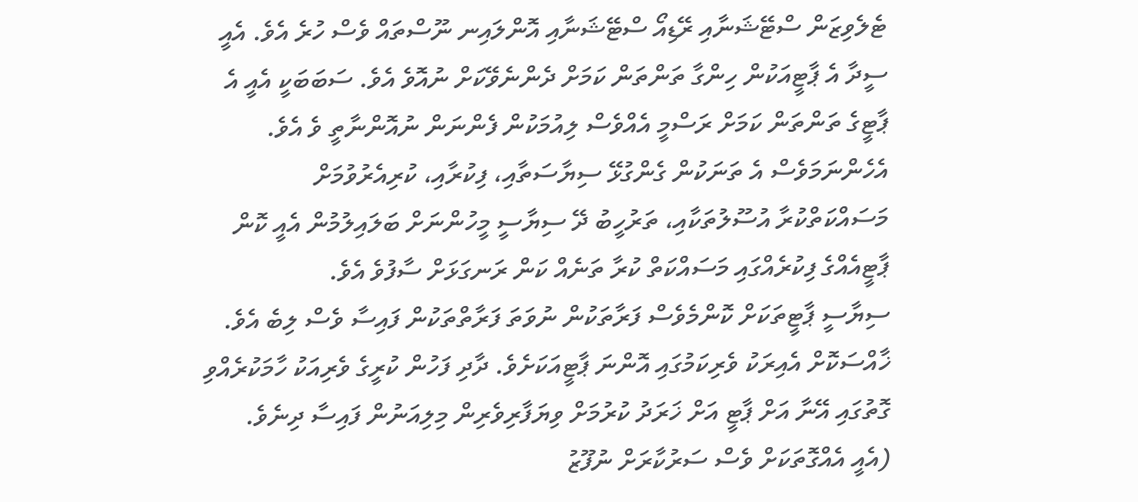ޓެލެވިޒަން ސްޓޭޝަނާއި ރޭޑިއޯ ސްޓޭޝަނާއި އޮންލައިނ ނޫސްތައް ވެސް ހުރެ އެވެ. އެއީ ސީދާ އެ ޕާޓީއަކުން ހިންގާ ތަންތަން ކަމަށް ދެންނެވޭކަށް ނުއޮވެ އެވެ. ސަބަބަކީ އެއީ އެ ޕާޓީގެ ތަންތަން ކަމަށް ރަސްމީ އެއްވެސް ލިއުމަކުން ފެންނަން ނުއޮންނާތީ ވެ އެވެ. އެހެންނަމަވެސް އެ ތަނަކުން ގެންގުޅޭ ސިޔާސަތާއި، ފިކުރާއި، ކުރިއެރުވުމަށް މަސައްކަތްކުރާ އުސޫލުތަކާއި، ތަރުހީބު ދޭ ސިޔާސީ މީހުންނަށް ބަލައިލުމުން އެއީ ކޮން ޕާޓީއެއްގެ ފިކުރެއްގައި މަސައްކަތް ކުރާ ތަނެއް ކަން ރަނގަޅަށް ސާފުވެ އެވެ.
ސިޔާސީ ޕާޓީތަކަށް ކޮންމެވެސް ފަރާތަކުން ނުވަތަ ފަރާތްތަކުން ފައިސާ ވެސް ލިބެ އެވެ. ޚާއްސަކޮށް އެއިރަކު ވެރިކަމުގައި އޮންނަ ޕާޓީއަކަށެވެ. ދާދި ފަހުން ކުރީގެ ވެރިއަކު ހާމަކުރެއްވި ގޮތުގައި އޭނާ އަށް ޕާޓީ އަށް ޚަރަދު ކުރުމަށް ވިޔަފާރިވެރިން މިލިއަނުން ފައިސާ ދިނެވެ. (އެއީ އެއްގޮތަކަށް ވެސް ސަރުކާރަށް ނުފޫޒު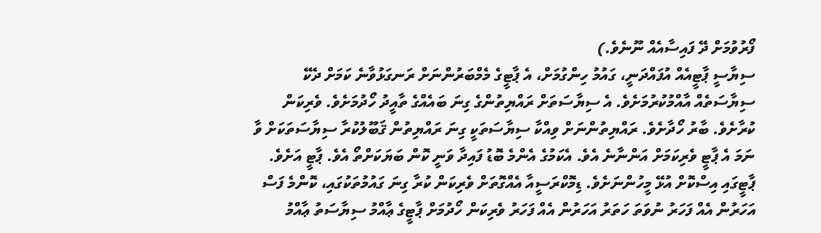ފޯރުވުމަށް ދޭ ފައިސާއެއް ނޫނެވެ.)
ސިޔާސީ ޕާޓީއެއް އުފައްދަނީ، ގައުމު ހިންގުމަށް، އެ ޕާޓީގެ މެމްބަރުންނަށް ރަނގަޅުވާނެ ކަމަށް ދެކޭ ސިޔާސަތެއް އާއްމުކުރުމަށެވެ. އެ ސިޔާސަތަށް ރައްޔިތުންގެ ގިނަ ބައެއްގެ ތާއީދު ހޯދުމަށެވެ. ވެރިކަން ކުރާށެވެ. ބާރު ހޯދާށެވެ. ރައްޔިތުންނަށް ވިއްކާ ސިޔާސަތަކީ ގިނަ ރައްޔިތުން ޤަބޫލުކުރާ ސިޔާސަތަކަށް ވާ ނަމަ އެ ޕާޓީ ވެރިކަމަށް އަންނާނެ އެވެ. އެކަމުގެ އެންމެ ބޮޑު ފައިދާ ވަނީ ކޮން ބަޔަކަށްތޯ އެވެ. ޕާޓީ އަށެވެ. ޕާޓީގައި އިސްކޮށް އުޅޭ މީހުންނަށެވެ. ޑިމޮކްރަސީއާ އެއްގޮތަށް ވެރިކަން ކުރާ ގިނަ ގައުމުތަކުގައި، ކޮންމެ ފަސް އަހަރުން އެއް ފަހަރު ނުވަތަ ހަތަރު އަހަރުން އެއް ފަހަރު ވެރިކަން ހޯދުމަށް ޕާޓީގެ ޢާއްމު ސިޔާސަތު ޢާއްމު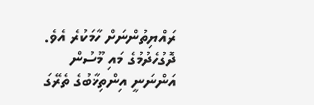ރައްޔިތުންނަށް ހާމަކުރެ އެވެ. ދޮގުހެދުމުގެ މައި މޫސުން އަންނަނީ އިންތިޚާބުގެ ތެރޭގަ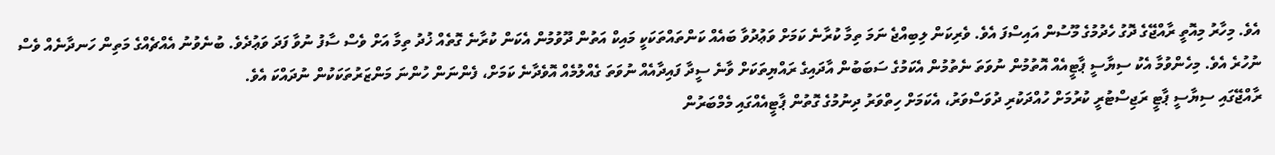އެވެ. މިހާރު މިއޮތީ ރާއްޖޭގެ ދޮގު ހެދުމުގެ މޫސުން އައިސްފަ އެވެ. ވެރިކަން ލިބިއްޖެ ނަމަ ތިމާ ކުރާނެ ކަމަށް ވަޢުދުވާ ބައެއް ކަންތައްތަކަކީ މައިކް އަތުން ދޫވުމުން އެކަން ކުރާނެ ގޮތެއް ޚުދު ތިމާ އަށް ވެސް ސާފު ނުވާ ފަދަ ވަޢުދެވެ. ބުނެވުނު އެއްޗެއްގެ މަތިން ހަނދާނެއް ވެސް ނުހުރެ އެވެ. މިހެންވުމާ އެކު ސިޔާސީ ޕާޓީއެއް އޮތުމުން ނުވަތަ ނެތުމުން އެކަމުގެ ސަބަބުން އާދައިގެ ރައްޔިތަކަށް ވާނެ ސީދާ ފައިދާއެއް ނުވަތަ ގެއްލުމެއް އޮވެދާނެ ކަމަށް، ފެންނަން ހުންނަ މަންޒަރުތަކަކުން ނުދައްކަ އެވެ.
ރާއްޖޭގައި ސިޔާސީ ޕާޓީ ރަޖިސްޓުރީ ކުރުމަށް ހުއްދަކުރި ދުވަސްވަރު، އެކަމަށް ހިތްވަރު ދިނުމުގެ ގޮތުން ޕާޓީއެއްގައި މެމްބަރުން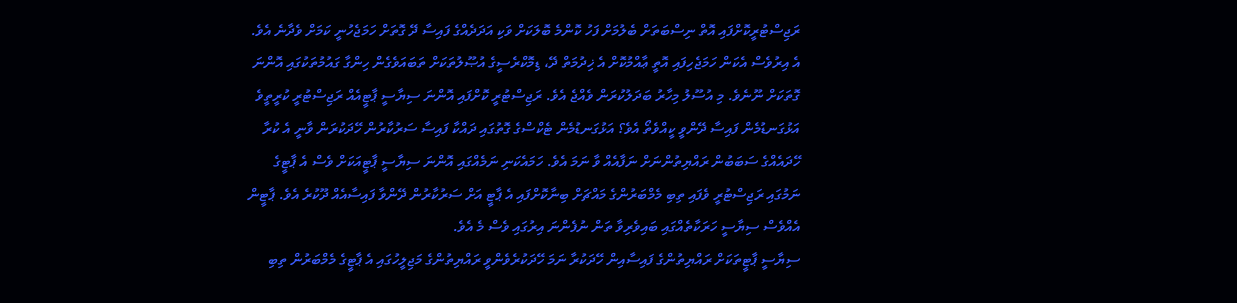ރަޖިސްޓުރީކޮށްފައި އޮތް ނިސްބަތަށް ބެލުމަށް ފަހު ކޮންމެ ބޮލަކަށް ވަކި އަދަދެއްގެ ފައިސާ ދޭ ގޮތަށް ހަމަޖެހުނީ ކަމަށް ވެދާނެ އެވެ. އެ އިރުވެސް އެކަން ހަމަޖެހިފައި އޮތީ ޢާއްމުކޮށް އެ ޚިދުމަތް ދޭ، ޑިމޮކްރެސީގެ އުޞޫލުތަކަށް ތަބައަވެގެން ހިންގާ ގައުމުތަކުގައި އޮންނަ ގޮތަކަށް ނޫނެވެ. މި އުސޫލު މިހާރު ބަދަލުކުރަން ވެއްޖެ އެވެ. ރަޖިސްޓުރީ ކޮށްފައި އޮންނަ ސިޔާސީ ޕާޓީއެއް ރަޖިސްޓުރީ ކުރީތީވެ އަޅުގަނޑުމެން ފައިސާ ދޭންވީ ކީއްވެތޯ އެވެ؟ އަޅުގަނޑުމެން ޓެކްސްގެ ގޮތުގައި ދައްކާ ފައިސާ ސަރުކާރުން ހޭދަކުރަން ވާނީ އެ ކުރާ ހޭދައެއްގެ ސަބަބުން ރައްޔިތުންނަށް ނަފާއެއް ވާ ނަމަ އެވެ. ހަމައެކަނި ނަމެއްގައި އޮންނަ ސިޔާސީ ޕާޓީއަކަށް ވެސް އެ ޕާޓީގެ ނަމުގައި ރަޖިސްޓުރީ ވެފައި ތިބި މެމްބަރުންގެ މައްޗަށް ބިނާކޮށްފައި އެ ޕާޓީ އަށް ސަރުކާރުން ދޭންވާ ފައިސާއެއް ދޫކުރެ އެވެ. ޕާޓީން އެއްވެސް ސިޔާސީ ހަރަކާތެއްގައި ބައިވެރިވާ ތަން ނުފެންނަ އިރުގައި ވެސް މެ އެވެ.
ސިޔާސީ ޕާޓީތަކަށް ރައްޔިތުންގެ ފައިސާއިން ހޭދަކުރާ ނަމަ ހޭދަކުރެވެންވީ ރައްޔިތުންގެ މަޖިލީހުގައި އެ ޕާޓީގެ މެމްބަރުން ތިބި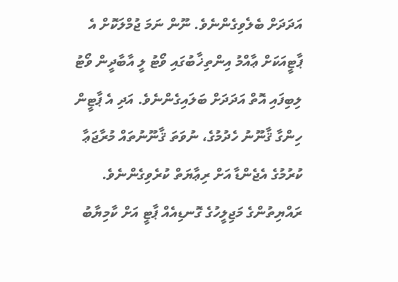އަދަދަށް ބެލެވިގެންނެވެ. ނޫން ނަމަ ޖުމްލަކޮށް އެ ޕާޓީއަކަށް ޢާއްމު އިންތިޚާބުގައި ވޯޓު ލީ އާބާދީން ވޯޓު ލިބިފައި އޮތް އަދަދަށް ބަލައިގެންނެވެ. އަދި އެ ޕާޓީން ހިންގާ ޤާނޫނު ހެދުމުގެ، ނުވަތަ ޤާނޫނުތައް މުރާޖަޢާ ކުރުމުގެ އެޖެންޑާ އަށް ރިޢާޔަތް ކުރެވިގެންނެވެ.
ރައްޔިތުންގެ މަޖިލީހުގެ ގޮނޑިއެއް ޕާޓީ އަށް ކާމިޔާބު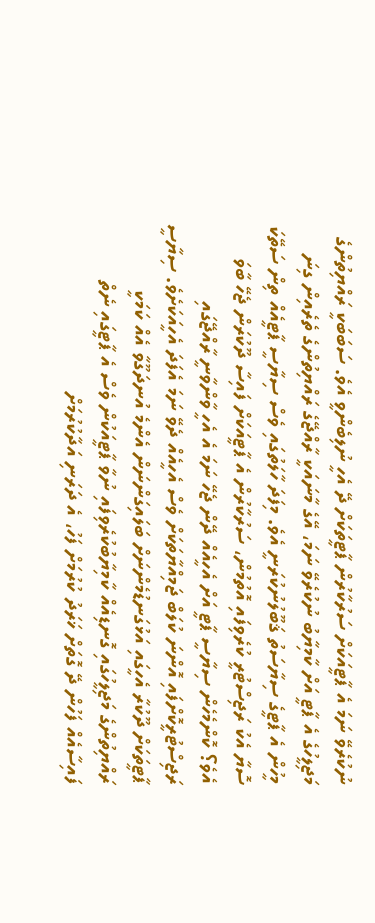ނުކުރެވޭ ނަމަ އެ ޕާޓީއަކަށް ސަރުކާރުން ޕާޓީތަކަށް ދޭ އެހީ ނުލިބެންވީ އެވެ. ސަބަބަކީ ރައްޔިތުންގެ މަޖިލީހުގެ އެ ޕާޓީ އަށް ކާމިޔާބު ނުކުރެވޭ ނަމަ، އޭގެ މާނައަކީ ރާއްޖޭގެ ރައްޔިތުންގެ ތެރެއިން ގިނަ މީހުން އެ ޕާޓީގެ ސިޔާސަތު ޤަބޫލުނުކުރަނީ އެވެ. މިފަދަ ހާލަތުގައި ވެސް ސިޔާސީ ޕާޓީއެއް ތިން ސަތޭކަ ސޮޔާ އެކު ރަޖިސްޓުރީ ކުރެވިފައި އޮތުމުން، ސަރުކާރުން އެ ޕާޓީއަކަށް ފައިސާ ދޫކުރަން ޖެހޭ ބާވަ އެވެ؟ ކޮންމެހެން ސިޔާސީ ޕާޓީ އަށް އެހީއެއް ދޭން ޖެހޭ ނަމަ އެ އެހީ ވާންވާނީ ރާއްޖޭގައި ރަޖިސްޓުރީކޮށްފައި އޮންނަ ކުލަބް ޖަމިއްޔާތަކަށް ވެސް އެހީއެއް ދެވޭ ނަމަ އެފަދަ އެހީއަކަށެވެ. ސިޔާސީ ޕާޓީތަކަށް ދޫކުރާ އެހީގައި އަޅުގަނޑުމެންނަށް ބަލައިގަންނަން އެންމެ އުނދަގޫވާ އެއް ކަމަކީ ރައްޔިތުންގެ މަޖިލީހުގައި ގޮނޑިއެއް ކާމިޔާބުކުރެވިފައި ނުވާ ޕާޓީއަކުން ވެސް އެ ޕާޓީގައި ނެތް ފައިސާއެއް ފަހުން ދޭ ގޮތަށް ޚަރަދު ކުރުމަށް ފަހު، އެ ދަރަނި އަދާކުރުމަށް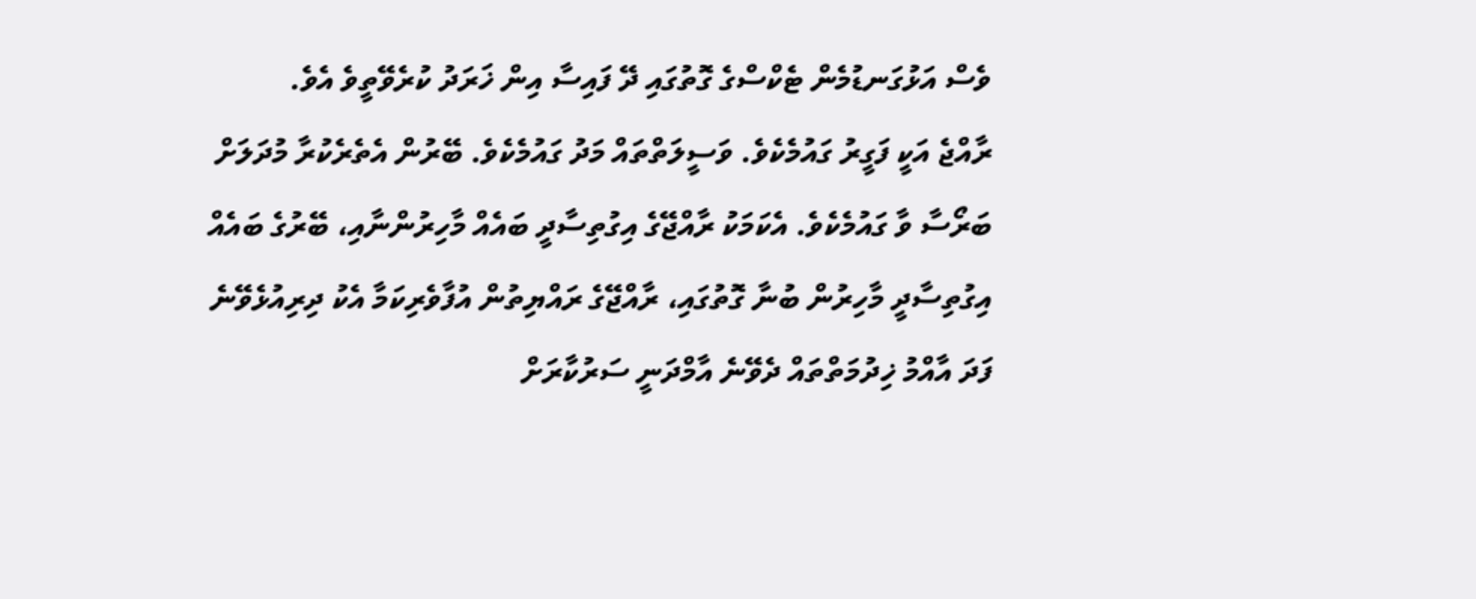ވެސް އަޅުގަނޑުމެން ޓެކްސްގެ ގޮތުގައި ދޭ ފައިސާ އިން ޚަރަދު ކުރެވޭތީވެ އެވެ.
ރާއްޖެ އަކީ ފަގީރު ގައުމެކެވެ. ވަސީލަތްތައް މަދު ގައުމެކެވެ. ބޭރުން އެތެރެކުރާ މުދަލަށް ބަރޯސާ ވާ ގައުމެކެވެ. އެކަމަކު ރާއްޖޭގެ އިގުތިސާދީ ބައެއް މާހިރުންނާއި، ބޭރުގެ ބައެއް އިގުތިސާދީ މާހިރުން ބުނާ ގޮތުގައި، ރާއްޖޭގެ ރައްޔިތުން އުފާވެރިކަމާ އެކު ދިރިއުޅެވޭނެ ފަދަ އާއްމު ޚިދުމަތްތައް ދެވޭނެ އާމްދަނީ ސަރުކާރަށް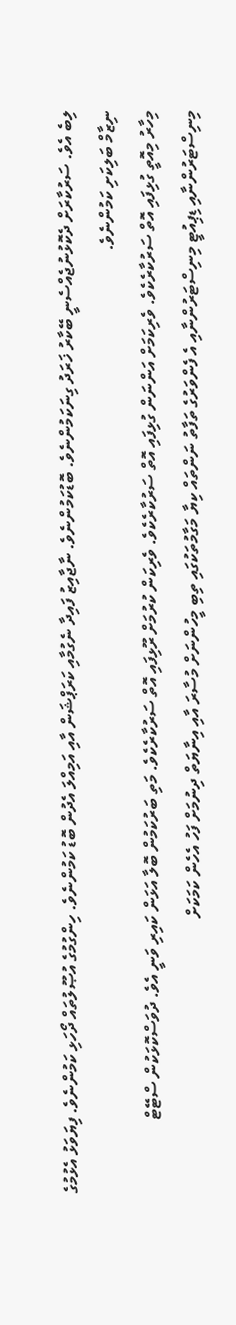ލިބެ އެވެ. ސަރުކާރަށް ދެކޮޅުނުޖެއްސެނީ ބޭކާރު ޚަރަދު ގިނަކަމުންނެވެ. ބޮޑުކަމުންނެވެ. ނާޖާއިޒު ފައިދާ ނެގުމާއި ކަރަޕްޝަން އާއި އަމިއްލަ އެދުން ބޮޑު ކަމުންނެވެ. ހިންގުމުގެ އުޞޫލުތައް ދޯހަޅި ކަމުންނެވެ. ފިޔަވަޅު އެޅުމުގެ ނިޒާމް ބަލިކަށި ކަމުންނެވެ.
މިހާރު މިއޮތީ ގުޅިފައި އޮތް ސަރުކާރެކެވެ. ވެރިކަމަށް އަންނަން ގުޅިފައި އޮތް ސަރުކާރެކެވެ. ވެރިކަން ކުރުމަށް ރޫޅިފައި އޮތް ސަރުކާރެކެވެ. މަތި ބަރުކަމުން ބޮލާ އަޅަން ކައިރި ވަނީ އެވެ. ދުވަސްކޮޅަކުން ސްޓޭޓް މިނިސްޓަރުންނާއި ޑިޕިއުޓީ މިނިސްޓަރުންނާއި އެ ފެންވަރުގެ ތަފާތު ނަންތައް ކިޔާ މަގާމުތަކުގައި ތިބި މީހުންނަށް މުސާރަ އާއި އިނާޔަތް ދިނުމަށް ފަހު އެހެން ކަމަކަށް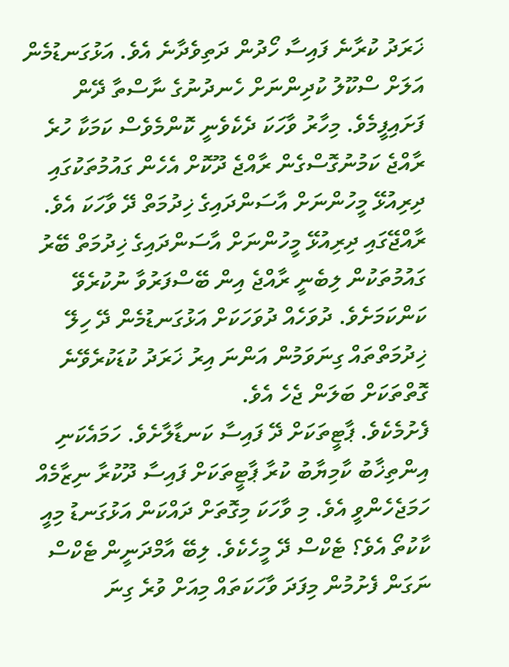ޚަރަދު ކުރާނެ ފައިސާ ހޯދުން ދަތިވެދާނެ އެވެ. އަޅުގަނޑުމެން އަލަށް ސްކޫލު ކުދިންނަށް ހެނދުނުގެ ނާސްތާ ދޭން ފަށައިފީމެވެ. މިހާރު ވާހަކަ ދެކެވެނީ ކޮންމެވެސް ކަމަކާ ހުރެ ރާއްޖެ ކަމުނުގޮސްގެން ރާއްޖެ ދޫކޮށް އެހެން ގައުމުތަކުގައި ދިރިއުޅޭ މީހުންނަށް އާސަންދައިގެ ޚިދުމަތް ދޭ ވާހަކަ އެވެ. ރާއްޖޭގައި ދިރިއުޅޭ މީހުންނަށް އާސަންދައިގެ ޚިދުމަތް ބޭރު ގައުމުތަކުން ލިބެނީ ރާއްޖެ އިން ބޭސްފަރުވާ ނުކުރެވޭ ކަންކަމަށެވެ. ދުވަހެއް ދުވަހަކަށް އަޅުގަނޑުމެން ދޭ ހިލޭ ޚިދުމަތްތައް ގިނަވަމުން އަންނަ އިރު ޚަރަދު ކުޑަކުރެވޭނެ ގޮތްތަކަށް ބަލަން ޖެހެ އެވެ.
ފެށުމެކެވެ. ޕާޓީތަކަށް ދޭ ފައިސާ ކަނޑާލާށެވެ. ހަމައެކަނި އިންތިޚާބު ކާމިޔާބު ކުރާ ޕާޓީތަކަށް ފައިސާ ދޫކުރާ ނިޒާމެއް ހަމަޖެހެންވީ އެވެ. މި ވާހަކަ މިގޮތަށް ދައްކަން އަޅުގަނޑު މިއީ ކާކުތޯ އެވެ؟ ޓެކްސް ދޭ މީހެކެވެ. ލިބޭ އާމްދަނީން ޓެކްސް ނަގަން ފެށުމުން މިފަދަ ވާހަކަތައް މިއަށް ވުރެ ގިނަ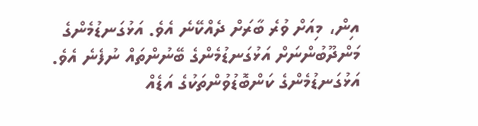އިން، މިއަށް ވުރެ ބާރަށް ދެއްކޭނެ އެވެ. އަޅުގަނޑުމެންގެ މަންދޫބުންނަށް އަޅުގަނޑުމެންގެ ބޭނުންތައް ނުފެނެ އެވެ. އަޅުގަނޑުމެންގެ ކަންބޮޑުވުންތަކުގެ އަޑެއް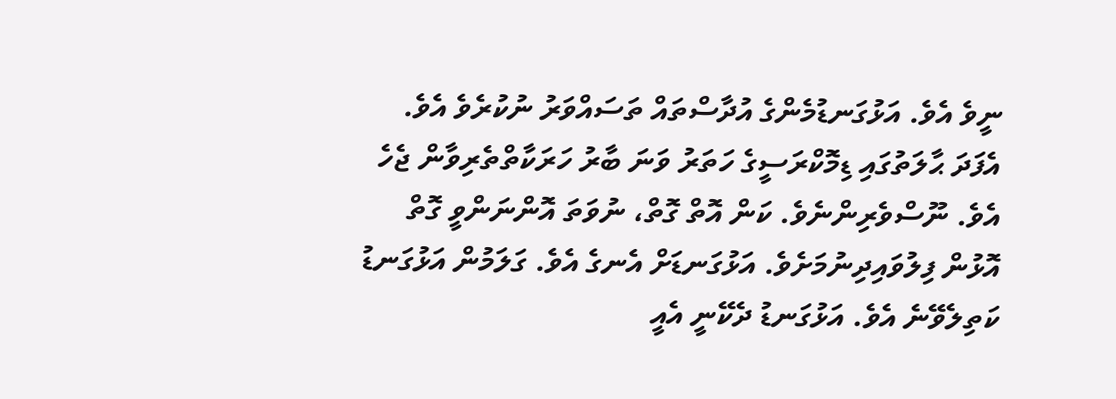ނީވެ އެވެ. އަޅުގަނޑުމެންގެ އުދާސްތައް ތަސައްވަރު ނުކުރެވެ އެވެ. އެފަދަ ޙާލަތުގައި ޑިމޮކްރަސީގެ ހަތަރު ވަނަ ބާރު ހަރަކާތްތެރިވާން ޖެހެ އެވެ. ނޫސްވެރިންނެވެ. ކަން އޮތް ގޮތް، ނުވަތަ އޮންނަންވީ ގޮތް އޮޅުން ފިލުވައިދިނުމަށެވެ. އަޅުގަނޑަށް އެނގެ އެވެ. ގަލަމުން އަޅުގަނޑު ކަތިލެވޭނެ އެވެ. އަޅުގަނޑު ދެކޭނީ އެއީ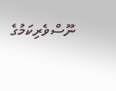ނޫސްވެރިކަމުގެ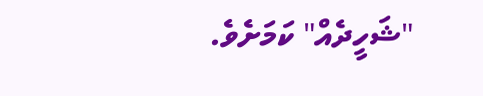"ޝަހީދެއް" ކަމަށެވެ.